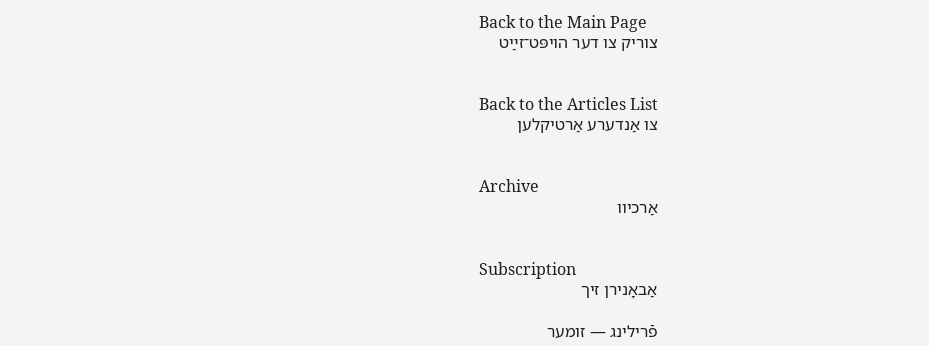Back to the Main Page
צוריק צו דער הויפּט־זײַט


Back to the Articles List
צו אַנדערע אַרטיקלען


Archive
אַרכיוו


Subscription
אַבאָנירן זיך

פֿרילינג — זומער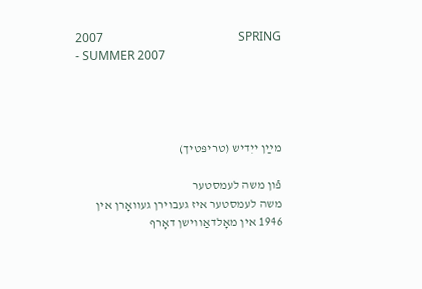2007                                             SPRING - SUMMER 2007




מײַן ייִדיש (טריפּטיך)

פֿון משה לעמסטער
משה לעמסטער איז געבוירן געוואָרן אין 1946 אין מאָלדאַווישן דאָרף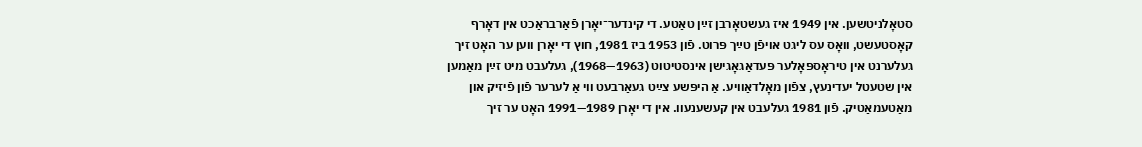סטאָלניטשען. אין 1949 איז געשטאָרבן זײַן טאַטע. די קינדער־יאָרן פֿאַרבראַכט אין דאָרף קאָסטעשט, וואָס עס ליגט אויפֿן טײַך פּרוט. פֿון 1953 ביז 1981, חוץ די יאָרן ווען ער האָט זיך געלערנט אין טיראָספּאָלער פּעדאַגאָגישן אינסטיטוט (1963—1968), געלעבט מיט זײַן מאַמען אין שטעטל יעדינעץ, צפֿון מאָלדאַוויע. אַ היפּשע צײַט געאַרבעט ווי אַ לערער פֿון פֿיזיק און מאַטעמאַטיק. פֿון 1981 געלעבט אין קעשענעוו. אין די יאָרן 1989—1991 האָט ער זיך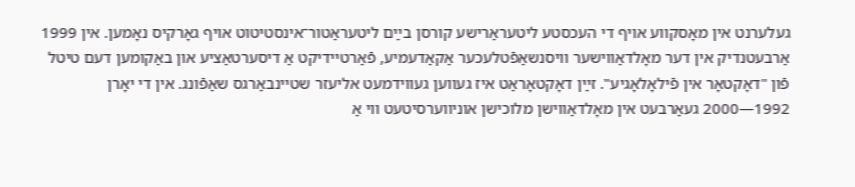געלערנט אין מאָסקווע אויף די העכסטע ליטעראַרישע קורסן בײַם ליטעראַטור־אינסטיטוט אויף גאָרקיס נאָמען. אין 1999 אַרבעטנדיק אין דער מאָלדאַווישער וויסנשאַפֿטלעכער אַקאַדעמיע, פֿאַרטײדיקט אַ דיסערטאַציע און באַקומען דעם טיטל פֿון "דאָקטאָר אין פֿילאָלאָגיע‟. זײַן דאָקטאָראַט איז געווען געווידמעט אליעזר שטײנבאַרגס שאַפֿונג. אין די יאָרן 1992—2000 געאַרבעט אין מאָלדאַווישן מלוכישן אוניווערסיטעט ווי אַ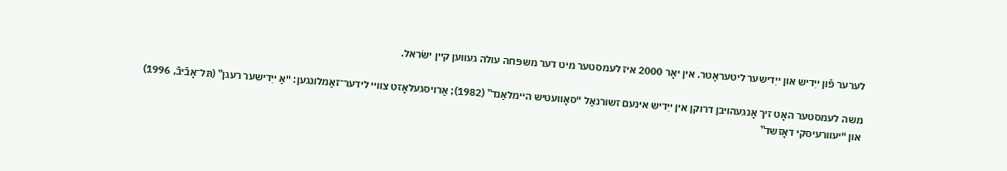לערער פֿון ייִדיש און ייִדישער ליטעראַטר. אין יאָר 2000 איז לעמסטער מיט דער משפּחה עולה געווען קײן ישׂראל.

משה לעמסטער האָט זיך אָנגעהויבן דרוקן אין ייִדיש אינעם זשורנאַל "סאָוועטיש היימלאַנד‟ (1982); אַרויסגעלאָזט צוויי לידער־זאַמלונגען: "אַ ייִדישער רעגן‟ (תּל־אָבֿיבֿ, 1996) און "יעוורעיסקי דאָזשד‟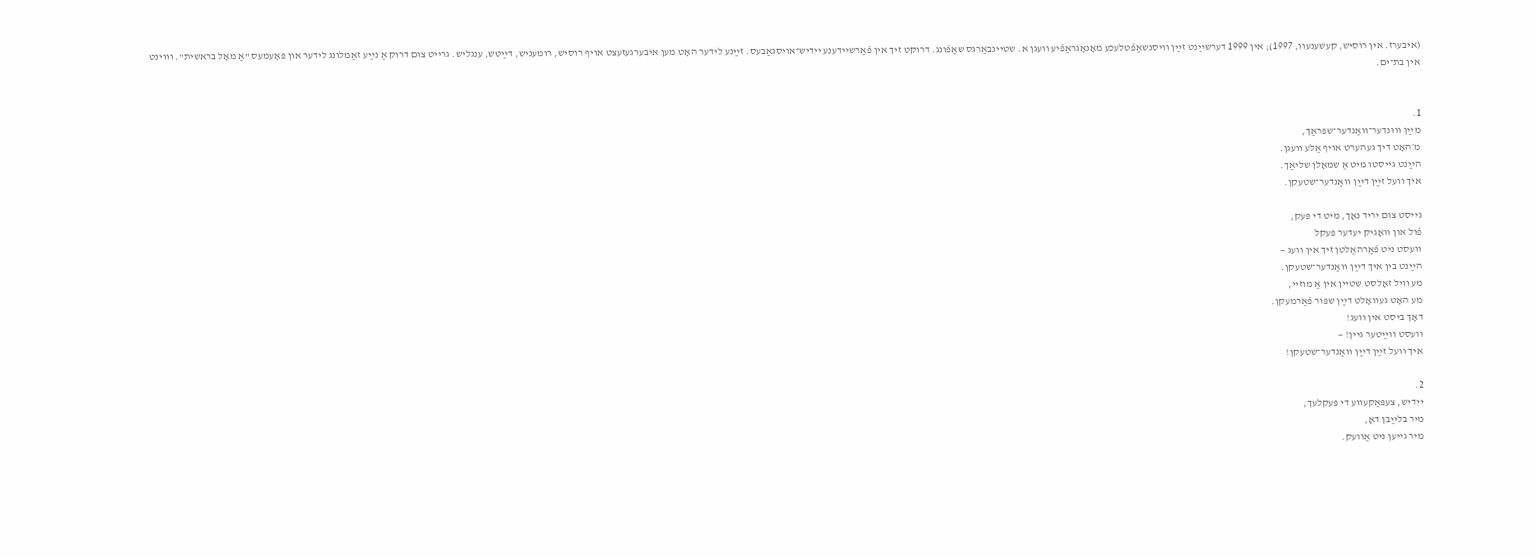(איבערז. אין רוסיש, קעשענעוו, 1997); אין 1999 דערשײַנט זײַן וויסנשאַפֿטלעכע מאָנאָגראַפֿיע וועגן א. שטיינבאַרגס שאַפֿונג. דרוקט זיך אין פֿאַרשײדענע ייִדיש־אויסגאַבעס. זײַנע לידער האָט מען איבערגעזעצט אויף רוסיש, רומעניש, דײַטש, ענגליש. גרייט צום דרוק אַ נײַע זאַמלונג לידער און פּאָעמעס "אַ מאָל בראשית‟. וווינט אין בת־ים.


1.
מײַן וווּנדער־וואַנדער־שפּראַך,
מ׳האָט דיך געהערט אויף אַלע וועגן.
הײַנט גייסטו מיט אַ שמאָלן שליאַך.
איך וועל זײַן דײַן וואַנדער־שטעקן.

גייסט צום יריד נאָך, מיט די פּעק,
פֿול און וואָגיק יעדער פּעקל
וועסט ניט פֿאַרהאַלטן זיך אין וועג —
הײַנט בין איך דײַן וואַנדער־שטעקן.
מע וויל זאָלסט שטיין אין אַ מוזיי,
מע האָט געוואָלט דײַן שפּור פֿאַרמעקן.
דאָך ביסט אין וועג!
וועסט ווײַטער גיין! —
איך וועל זײַן דײַן וואַנדער־שטעקן!

2.
ייִדיש, צעפּאַקעווע די פּעקלעך,
מיר בלײַבן דאָ,
מיר גייען ניט אַוועק.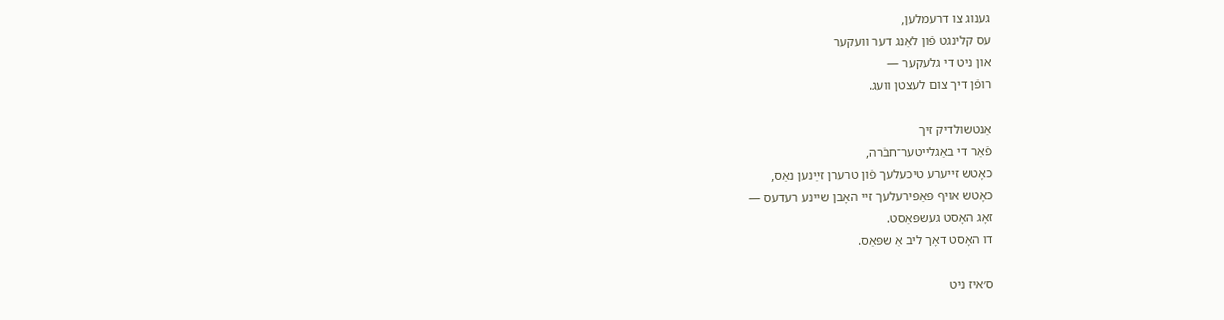גענוג צו דרעמלען,
עס קלינגט פֿון לאַנג דער וועקער
און ניט די גלעקער —
רופֿן דיך צום לעצטן וועג.

אַנטשולדיק זיך
פֿאַר די באַגלייטער־חבֿרה,
כאָטש זייערע טיכעלעך פֿון טרערן זײַנען נאַס,
כאָטש אויף פּאַפּירעלעך זיי האָבן שיינע רעדעס —
זאָג האָסט געשפּאַסט.
דו האָסט דאָך ליב אַ שפּאַס.

ס׳איז ניט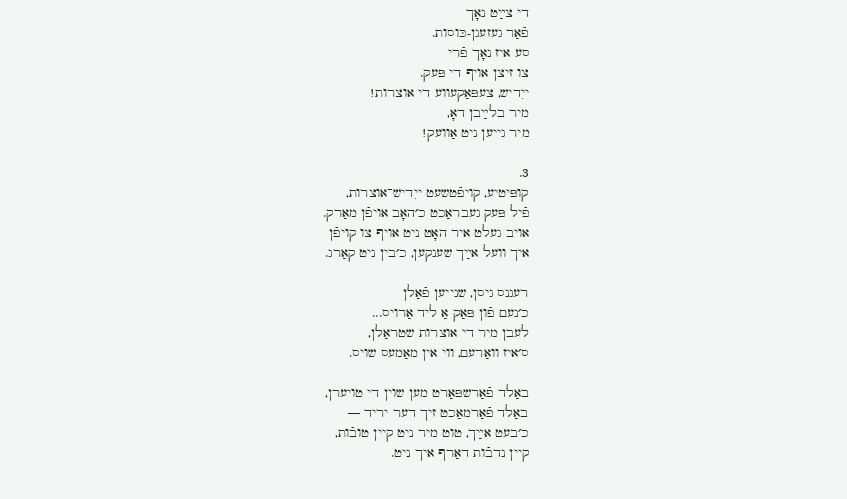די צײַט נאָך
פֿאַר געזעגן-כּוסות.
סע איז נאָך פֿרי
צו זיצן אויף די פּעק.
ייִדיש, צעפּאַקעווע די אוצרות!
מיר בלײַבן דאָ,
מיר גייען ניט אַוועק!

3.
קופּיטיע, קויפֿטשעט ייִדיש־אוצרות,
פֿיל פּעק געבראַכט כ׳האָב אויפֿן מאַרק.
אויב געלט איר האָט ניט אויף צו קויפֿן
איך וועל אײַך שענקען, כ׳בין ניט קאַרג.

רעגנס גיסן, שנייען פֿאַלן
כ׳נעם פֿון פּאַק אַ ליד אַרויס...
לעבן מיר די אוצרות שטראַלן,
ס׳איז וואַרעם, ווי אין מאַמעס שויס.

באַלד פֿאַרשפּאַרט מען שוין די טויערן,
באַלד פֿאַרמאַכט זיך דער יריד —
כ׳בעט אײַך, טוט מיר ניט קיין טובֿות,
קיין נדבֿות דאַרף איך ניט.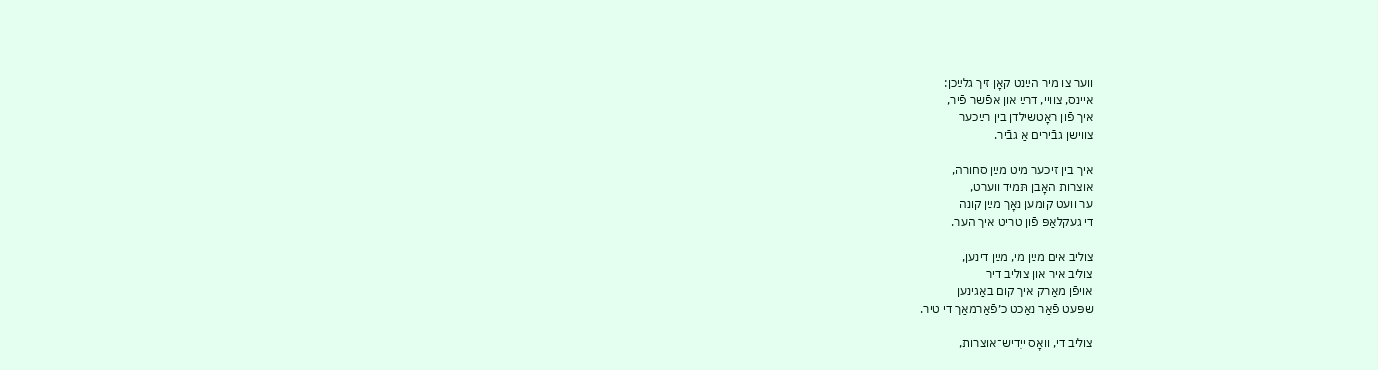ווער צו מיר הײַנט קאָן זיך גלײַכן:
איינס, צוויי, דרײַ און אפֿשר פֿיר,
איך פֿון ראָטשילדן בין רײַכער
צווישן גבֿירים אַ גבֿיר.

איך בין זיכער מיט מײַן סחורה,
אוצרות האָבן תּמיד ווערט,
ער וועט קומען נאָך מײַן קונה
די געקלאַפּ פֿון טריט איך הער.

צוליב אים מײַן מי, מײַן דינען,
צוליב איר און צוליב דיר
אויפֿן מאַרק איך קום באַגינען
שפּעט פֿאַר נאַכט כ׳פֿאַרמאַך די טיר.

צוליב די, וואָס ייִדיש־אוצרות,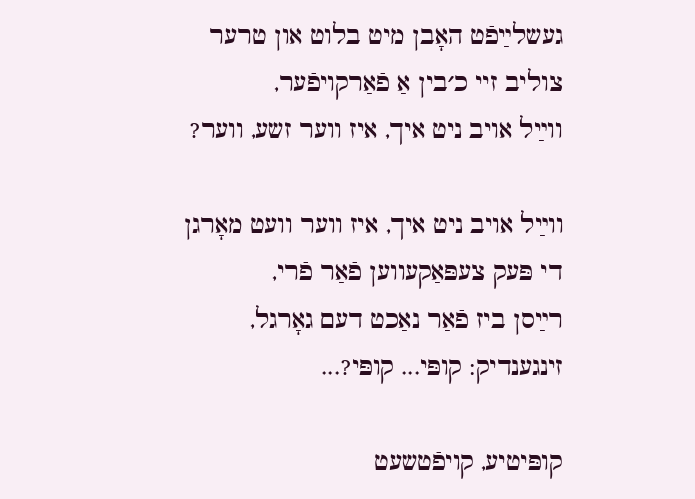געשלײַפֿט האָבן מיט בלוט און טרער
צוליב זיי כ׳בין אַ פֿאַרקויפֿער,
ווײַל אויב ניט איך, איז ווער זשע, ווער?

ווײַל אויב ניט איך, איז ווער וועט מאָרגן
די פּעק צעפּאַקעווען פֿאַר פֿרי,
רײַסן ביז פֿאַר נאַכט דעם גאָרגל,
זינגענדיק: קופּי... קופּי?...

קופּיטיע, קויפֿטשעט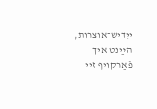ייִדיש־אוצרות,
הײַנט איך פֿאַרקויף זיי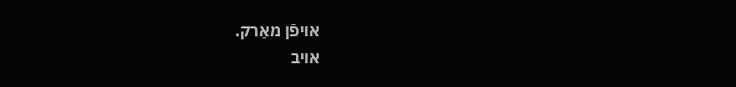אויפֿן מאַרק.
אויב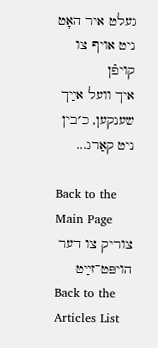געלט איר האָט ניט אויף צו קויפֿן
איך וועל אײַך שענקען, כ׳בין ניט קאַרג...

Back to the Main Page
צוריק צו דער הויפּט־זײַט
Back to the Articles List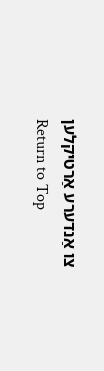צו אַנדערע אַרטיקלען
Return to Top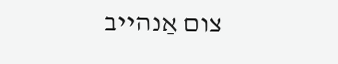צום אַנהייב